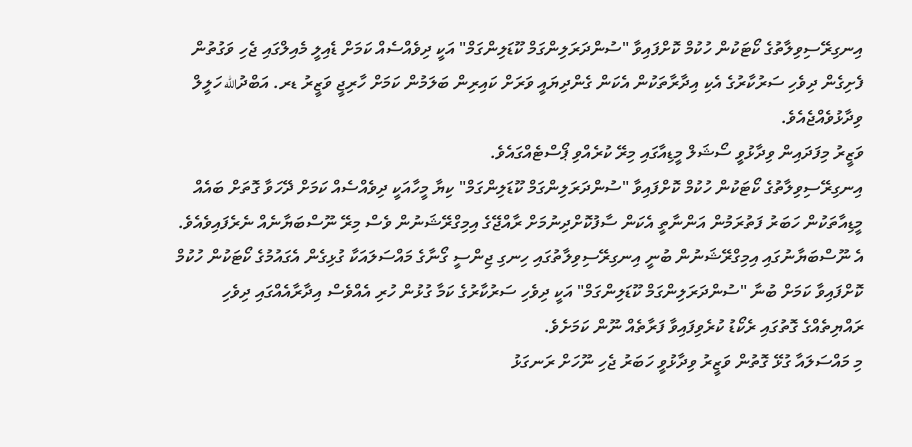އިނގިރޭސިވިލާތުގެ ކޯޓަކުން ހުކުމް ކޮށްފައިވާ "ސުންދަރަލިންގަމް ކޫޑަލިންގަމް" އަކީ ދިވެއްސެއް ކަމަށް ޑެއިލީ މެއިލްގައި ޖެހި ވަގުތުން ފެށިގެން ދިވެހި ސަރުކާރުގެ އެކި އިދާރާތަކުން އެކަން ގެންދިޔައީ ވަރަށް ކައިރިން ބަލަމުން ކަމަށް ހާރިޖީ ވަޒީރު ޑރ. އަބްދުالله ހަލީލް ވިދާޅުވެއްޖެއެވެ.
ވަޒީރު މިފަދައިން ވިދާޅުވީ ސޯޝަލް މީޑިއާގައި މިރޭ ކުރެއްވި ޕޯސްޓެއްގައެވެ.
އިނގިރޭސިވިލާތުގެ ކޯޓަކުން ހުކުމް ކޮށްފައިވާ "ސުންދަރަލިންގަމް ކޫޑަލިންގަމް" ކިޔާ މީހާއަކީ ދިވެއްސެއް ކަމަށް ދޭހަވާ ގޮތަށް ބައެއް މީޑިއާތަކުން ހަބަރު ފަތުރަމުން އަންނާތީ އެކަން ސާފުކޮށްދިނުމަށް ރާއްޖޭގެ އިމިގްރޭޝަނުން ވެސް މިރޭ ނޫސްބަޔާނެއް ނެރެފައިވެއެވެ.
އެ ނޫސްބަޔާނުގައި އިމިގްރޭޝަނުން ބުނީ އިނގިރޭސިވިލާތުގައި ހިނގި ޖިންސީ ގޯނާގެ މައްސަލައަކާ ގުޅިގެން އެގައުމުގެ ކޯޓަކުން ހުކުމް ކޮށްފައިވާ ކަމަށް ބުނާ "ސުންދަރަލިންގަމް ކޫޑަލިންގަމް" އަކީ ދިވެހި ސަރުކާރުގެ ކަމާ ގުޅުން ހުރި އެއްވެސް އިދާރާއެއްގައި ދިވެހި ރައްޔިތެއްގެ ގޮތުގައި ރެކޯޑު ކުރެވިފައިވާ ފަރާތެއް ނޫން ކަމަށެވެ.
މި މައްސަލައާ ގުޅޭ ގޮތުން ވަޒީރު ވިދާޅުވީ ހަބަރު ޖެހި ނޫހަށް ރަނގަޅު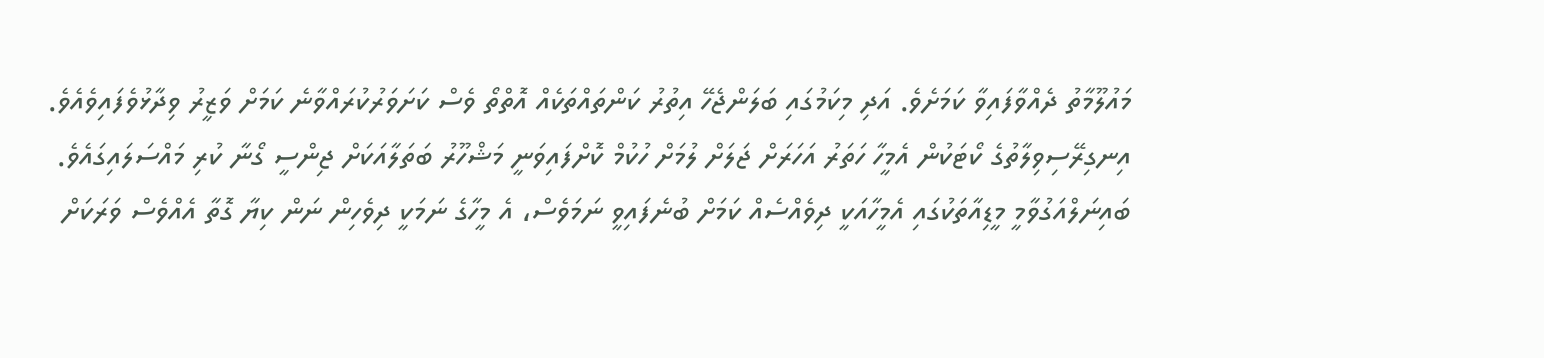މައުލޫމާތު ދެއްވާފައިވާ ކަމަށެވެ. އަދި މިކަމުގައި ބަލަންޖެހޭ އިތުރު ކަންތައްތަކެއް އޮތްތޯ ވެސް ކަށަވަރުކުރައްވާނެ ކަމަށް ވަޒީރު ވިދާޅުވެފައިވެއެވެ.
އިނގިރޭސިވިލާތުގެ ކޯޓަކުން އެމީހާ ހަތަރު އަހަރަށް ޖަލަށް ލުމަށް ހުކުމް ކޮށްފައިވަނީ މަޝްހޫރު ބަތަލާއަކަށް ޖިންސީ ގޯނާ ކުރި މައްސަލައިގައެވެ.
ބައިނަލްއަގުވާމީ މީޑިއާތަކުގައި އެމީހާއަކީ ދިވެއްސެއް ކަމަށް ބުނެފައިވީ ނަމަވެސް، އެ މީހާގެ ނަމަކީ ދިވެހިން ނަން ކިޔާ ގޮތާ އެއްވެސް ވަރަކަށް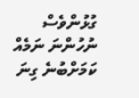ގުޅުންވެސް ނުހުންނަ ނަމެއް ކަމަށްބުނެ ގިނަ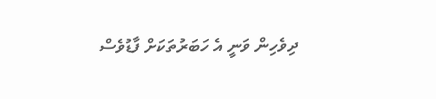ދިވެހިން ވަނީ އެ ހަބަރުތަކަށް ފާޑުވެސް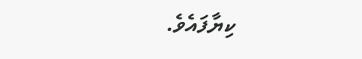ކިޔާފައެވެ.